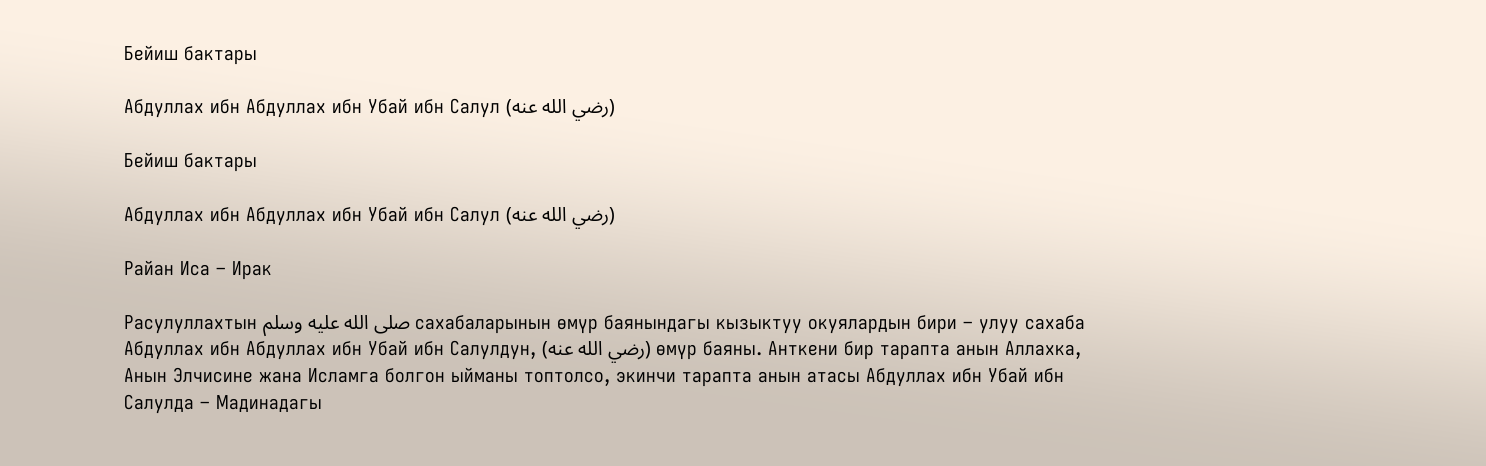Бейиш бактары

Абдуллах ибн Абдуллах ибн Убай ибн Салул (رضي الله عنه)

Бейиш бактары

Абдуллах ибн Абдуллах ибн Убай ибн Салул (رضي الله عنه)

Райан Иса – Ирак

Расулуллахтын صلى الله عليه وسلم сахабаларынын өмүр баянындагы кызыктуу окуялардын бири – улуу сахаба Абдуллах ибн Абдуллах ибн Убай ибн Салулдун, (رضي الله عنه) өмүр баяны. Анткени бир тарапта анын Аллахка, Анын Элчисине жана Исламга болгон ыйманы топтолсо, экинчи тарапта анын атасы Абдуллах ибн Убай ибн Салулда – Мадинадагы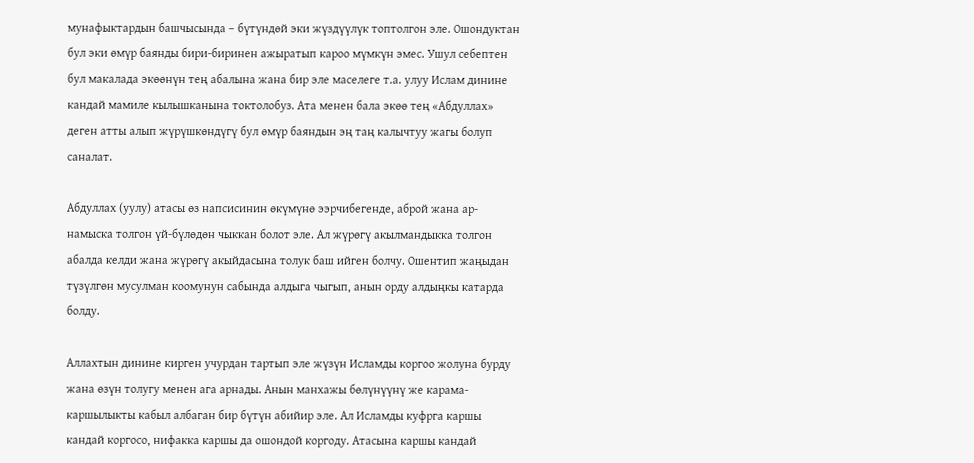мунафыктардын башчысында – бүтүндөй эки жүздүүлүк топтолгон эле. Ошондуктан бул эки өмүр баянды бири-биринен ажыратып кароо мүмкүн эмес. Ушул себептен бул макалада экөөнүн тең абалына жана бир эле маселеге т.а. улуу Ислам динине кандай мамиле кылышканына токтолобуз. Ата менен бала экөө тең «Абдуллах» деген атты алып жүрүшкөндүгү бул өмүр баяндын эң таң калычтуу жагы болуп саналат.

Абдуллах (уулу) атасы өз напсисинин өкүмүнө ээрчибегенде, аброй жана ар-намыска толгон үй-бүлөдөн чыккан болот эле. Ал жүрөгү акылмандыкка толгон абалда келди жана жүрөгү акыйдасына толук баш ийген болчу. Ошентип жаңыдан түзүлгөн мусулман коомунун сабында алдыга чыгып, анын орду алдыңкы катарда болду.

Аллахтын динине кирген учурдан тартып эле жүзүн Исламды коргоо жолуна бурду жана өзүн толугу менен ага арнады. Анын манхажы бөлүнүүнү же карама-каршылыкты кабыл албаган бир бүтүн абийир эле. Ал Исламды куфрга каршы кандай коргосо, нифакка каршы да ошондой коргоду. Атасына каршы кандай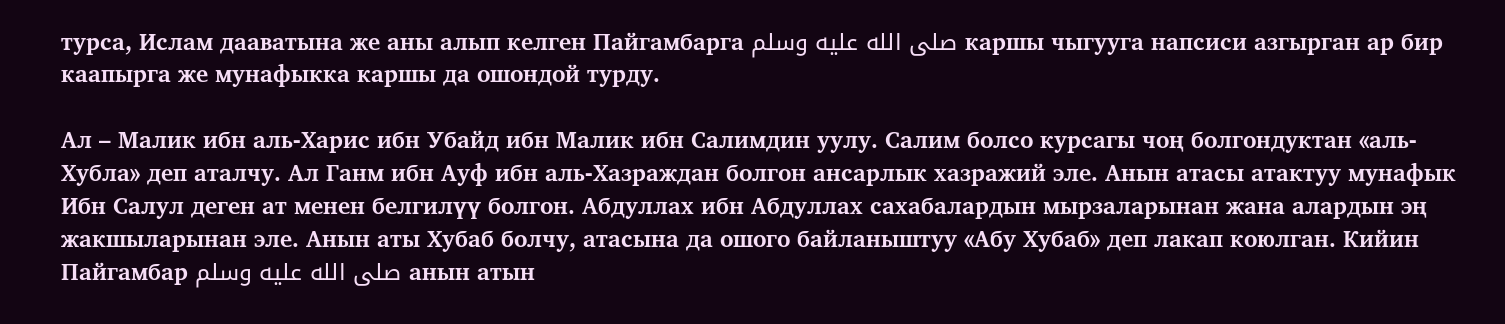турса, Ислам дааватына же аны алып келген Пайгамбарга صلى الله عليه وسلم каршы чыгууга напсиси азгырган ар бир каапырга же мунафыкка каршы да ошондой турду.

Ал – Малик ибн аль-Харис ибн Убайд ибн Малик ибн Салимдин уулу. Салим болсо курсагы чоң болгондуктан «аль-Хубла» деп аталчу. Ал Ганм ибн Ауф ибн аль-Хазраждан болгон ансарлык хазражий эле. Анын атасы атактуу мунафык Ибн Салул деген ат менен белгилүү болгон. Абдуллах ибн Абдуллах сахабалардын мырзаларынан жана алардын эң жакшыларынан эле. Анын аты Хубаб болчу, атасына да ошого байланыштуу «Абу Хубаб» деп лакап коюлган. Кийин Пайгамбар صلى الله عليه وسلم анын атын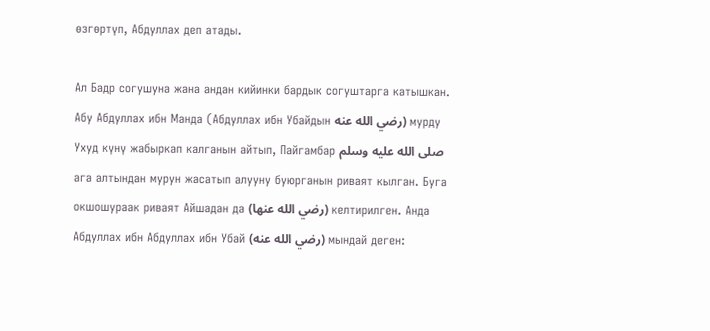өзгөртүп, Абдуллах деп атады.

Ал Бадр согушуна жана андан кийинки бардык согуштарга катышкан. Абу Абдуллах ибн Манда (Абдуллах ибн Убайдын رضي الله عنه) мурду Ухуд күнү жабыркап калганын айтып, Пайгамбар صلى الله عليه وسلم ага алтындан мурун жасатып алууну буюрганын риваят кылган. Буга окшошураак риваят Айшадан да (رضي الله عنها) келтирилген. Анда Абдуллах ибн Абдуллах ибн Убай (رضي الله عنه) мындай деген: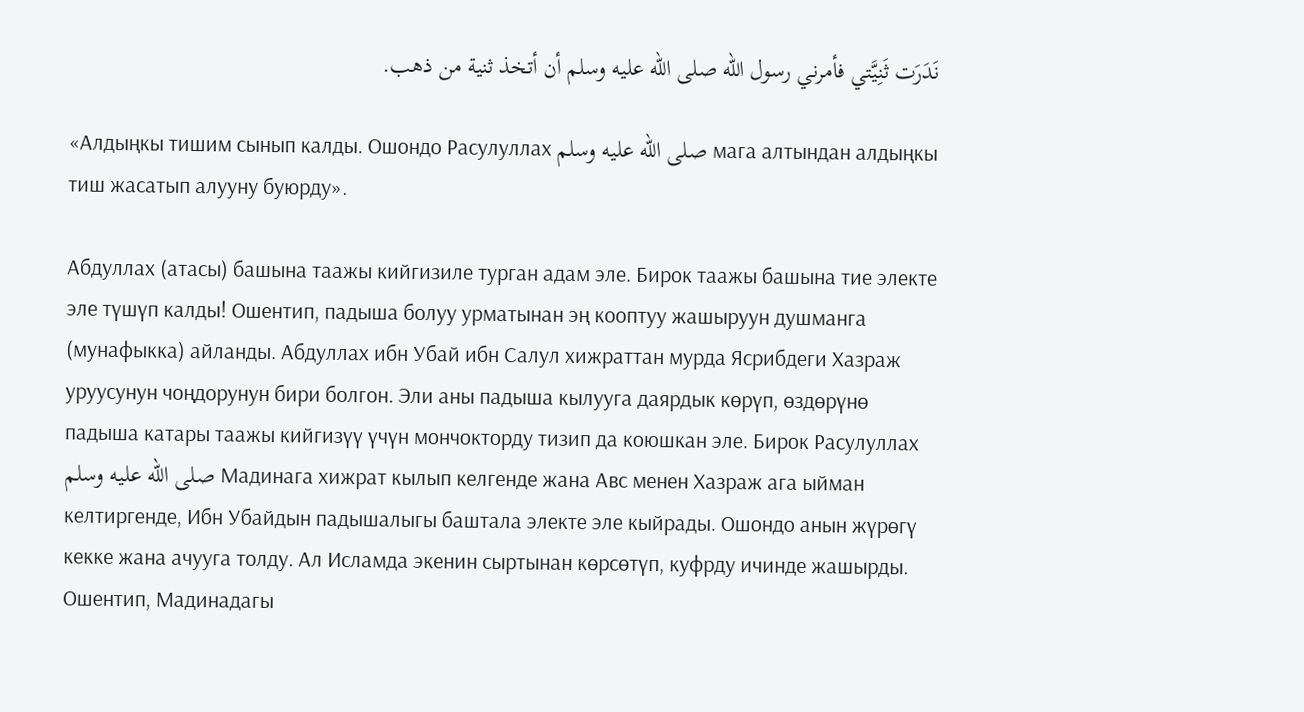نَدَرَت ثَنِيَّتي فأمرني رسول الله صلى الله عليه وسلم أن أتخذ ثنية من ذهب.

«Алдыңкы тишим сынып калды. Ошондо Расулуллах صلى الله عليه وسلم мага алтындан алдыңкы тиш жасатып алууну буюрду».

Абдуллах (атасы) башына таажы кийгизиле турган адам эле. Бирок таажы башына тие электе эле түшүп калды! Ошентип, падыша болуу урматынан эң кооптуу жашыруун душманга (мунафыкка) айланды. Абдуллах ибн Убай ибн Салул хижраттан мурда Ясрибдеги Хазраж уруусунун чоңдорунун бири болгон. Эли аны падыша кылууга даярдык көрүп, өздөрүнө падыша катары таажы кийгизүү үчүн мончокторду тизип да коюшкан эле. Бирок Расулуллах صلى الله عليه وسلم Мадинага хижрат кылып келгенде жана Авс менен Хазраж ага ыйман келтиргенде, Ибн Убайдын падышалыгы баштала электе эле кыйрады. Ошондо анын жүрөгү кекке жана ачууга толду. Ал Исламда экенин сыртынан көрсөтүп, куфрду ичинде жашырды. Ошентип, Мадинадагы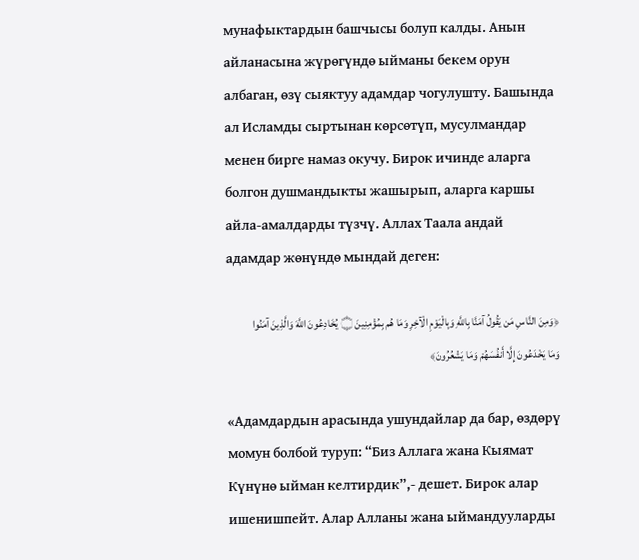мунафыктардын башчысы болуп калды. Анын айланасына жүрөгүндө ыйманы бекем орун албаган, өзү сыяктуу адамдар чогулушту. Башында ал Исламды сыртынан көрсөтүп, мусулмандар менен бирге намаз окучу. Бирок ичинде аларга болгон душмандыкты жашырып, аларга каршы айла-амалдарды түзчү. Аллах Таала андай адамдар жөнүндө мындай деген:

﴿وَمِنَ النَّاسِ مَن يَقُولُ آمَنَّا بِاللَّهِ وَبِالْيَوْمِ الْآخِرِ وَمَا هُم بِمُؤْمِنِينَ ۝ يُخَادِعُونَ اللَّهَ وَالَّذِينَ آمَنُوا وَمَا يَخْدَعُونَ إِلَّا أَنفُسَهُمْ وَمَا يَشْعُرُونَ﴾

«Адамдардын арасында ушундайлар да бар, өздөрү момун болбой туруп: “Биз Аллага жана Кыямат Күнүнө ыйман келтирдик”,- дешет. Бирок алар ишенишпейт. Алар Алланы жана ыймандууларды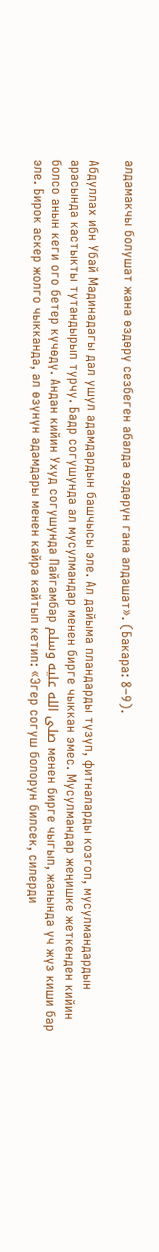алдамакчы болушат жана өздөрү сезбеген абалда өздөрүн гана алдашат». (Бакара: 8–9).

Абдуллах ибн Убай Мадинадагы дал ушул адамдардын башчысы эле. Ал дайыма пландарды түзүп, фитналарды козгоп, мусулмандардын арасында кастыкты тутандырып турчу. Бадр согушунда ал мусулмандар менен бирге чыккан эмес. Мусулмандар жеңишке жеткенден кийин болсо анын кеги ого бетер күчөдү. Андан кийин Ухуд согушунда Пайгамбар صلى الله عليه وسلم менен бирге чыгып, жанында үч жүз киши бар эле. Бирок аскер жолго чыкканда, ал өзүнүн адамдары менен кайра кайтып кетип: «Эгер согуш болорун билсек, силерди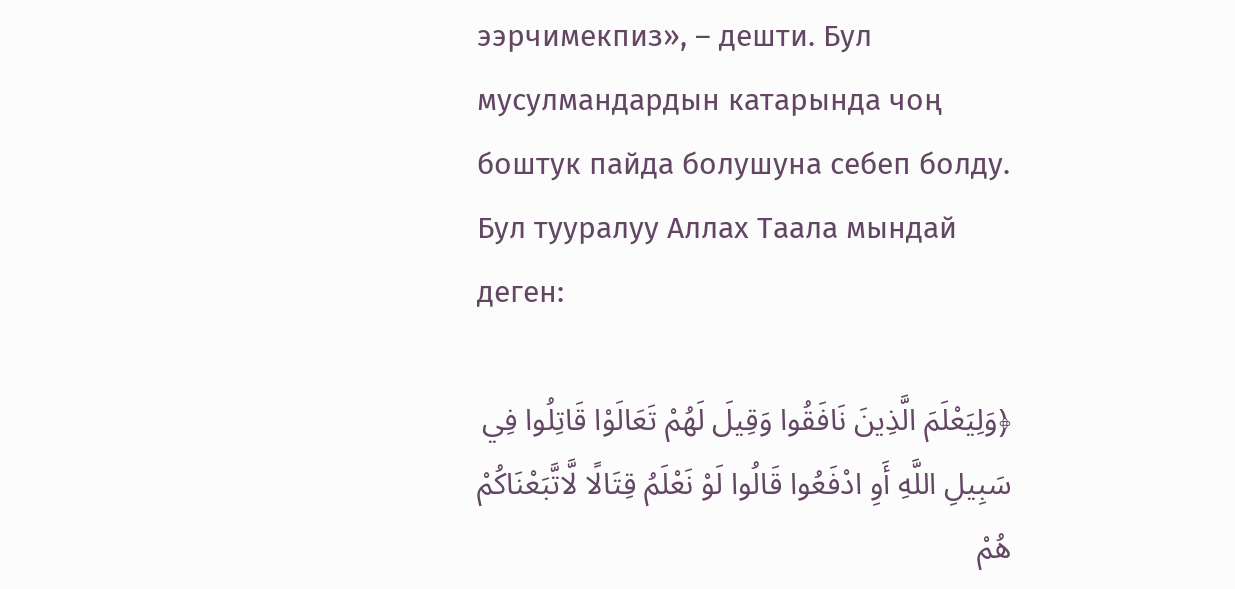ээрчимекпиз», – дешти. Бул мусулмандардын катарында чоң боштук пайда болушуна себеп болду. Бул тууралуу Аллах Таала мындай деген:

﴿وَلِيَعْلَمَ الَّذِينَ نَافَقُوا وَقِيلَ لَهُمْ تَعَالَوْا قَاتِلُوا فِي سَبِيلِ اللَّهِ أَوِ ادْفَعُوا قَالُوا لَوْ نَعْلَمُ قِتَالًا لَّاتَّبَعْنَاكُمْ هُمْ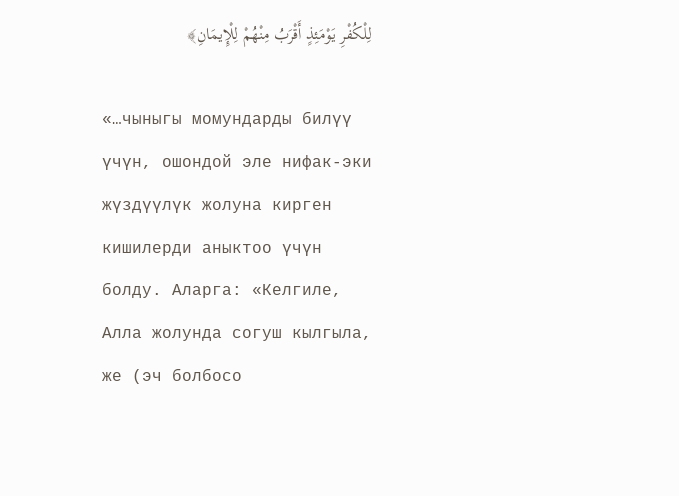لِلْكُفْرِ يَوْمَئِذٍ أَقْرَبُ مِنْهُمْ لِلْإِيمَانِ﴾

«…чыныгы момундарды билүү үчүн, ошондой эле нифак-эки жүздүүлүк жолуна кирген кишилерди аныктоо үчүн болду. Аларга: «Келгиле, Алла жолунда согуш кылгыла, же (эч болбосо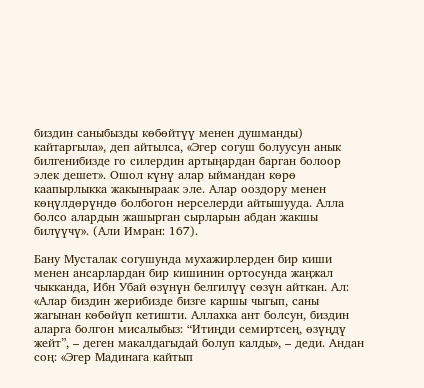биздин саныбызды көбөйтүү менен душманды) кайтаргыла», деп айтылса, «Эгер согуш болуусун анык билгенибизде го силердин артыңардан барган болоор элек дешет». Ошол күнү алар ыймандан көрө каапырлыкка жакыныраак эле. Алар ооздору менен көңүлдөрүндө болбогон нерселерди айтышууда. Алла болсо алардын жашырган сырларын абдан жакшы билүүчү». (Али Имран: 167).

Бану Мусталак согушунда мухажирлерден бир киши менен ансарлардан бир кишинин ортосунда жаңжал чыкканда, Ибн Убай өзүнүн белгилүү сөзүн айткан. Ал: «Алар биздин жерибизде бизге каршы чыгып, саны жагынан көбөйүп кетишти. Аллахка ант болсун, биздин аларга болгон мисалыбыз: “Итиңди семиртсең, өзүңдү жейт”, – деген макалдагыдай болуп калды», – деди. Андан соң: «Эгер Мадинага кайтып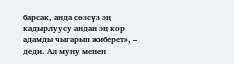барсак, анда сөзсүз эң кадырлуусу андан эң кор адамды чыгарып жиберет», – деди. Ал муну менен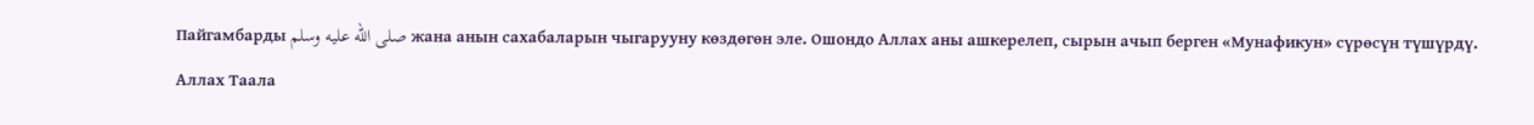Пайгамбарды صلى الله عليه وسلم жана анын сахабаларын чыгарууну көздөгөн эле. Ошондо Аллах аны ашкерелеп, сырын ачып берген «Мунафикун» сүрөсүн түшүрдү. Аллах Таала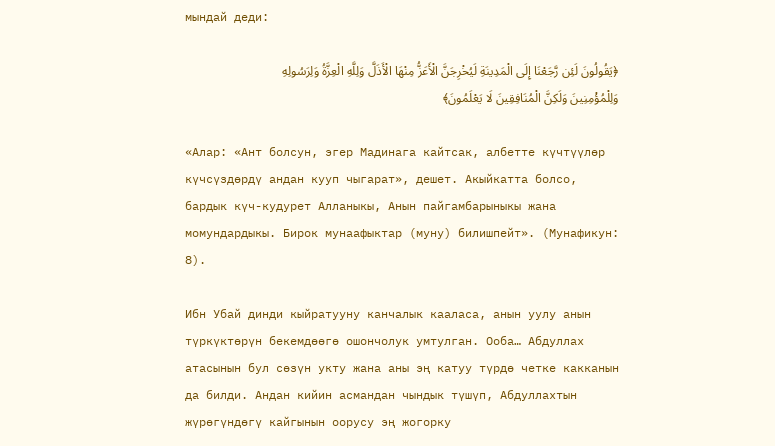мындай деди:

﴿يَقُولُونَ لَئِن رَّجَعْنَا إِلَى الْمَدِينَةِ لَيُخْرِجَنَّ الْأَعَزُّ مِنْهَا الْأَذَلَّ وَلِلَّهِ الْعِزَّةُ وَلِرَسُولِهِ وَلِلْمُؤْمِنِينَ وَلَكِنَّ الْمُنَافِقِينَ لَا يَعْلَمُونَ﴾

«Алар: «Ант болсун, эгер Мадинага кайтсак, албетте күчтүүлөр күчсүздөрдү андан кууп чыгарат», дешет. Акыйкатта болсо, бардык күч-кудурет Алланыкы, Анын пайгамбарыныкы жана момундардыкы. Бирок мунаафыктар (муну) билишпейт». (Мунафикун: 8).

Ибн Убай динди кыйратууну канчалык кааласа, анын уулу анын түркүктөрүн бекемдөөгө ошончолук умтулган. Ооба… Абдуллах атасынын бул сөзүн укту жана аны эң катуу түрдө четке какканын да билди. Андан кийин асмандан чындык түшүп, Абдуллахтын жүрөгүндөгү кайгынын оорусу эң жогорку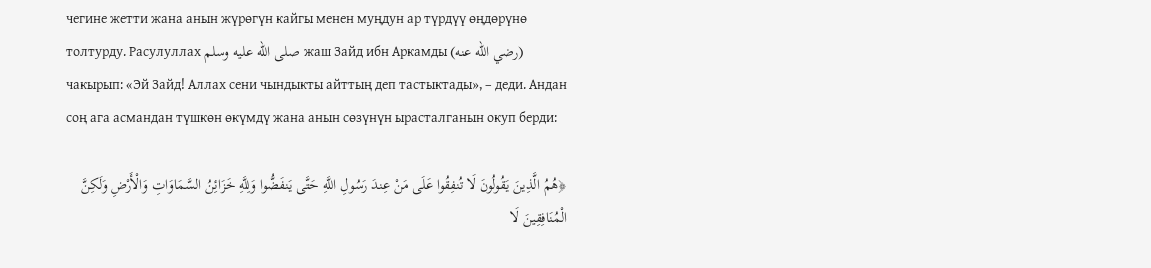чегине жетти жана анын жүрөгүн кайгы менен муңдун ар түрдүү өңдөрүнө толтурду. Расулуллах صلى الله عليه وسلم жаш Зайд ибн Аркамды (رضي الله عنه) чакырып: «Эй Зайд! Аллах сени чындыкты айттың деп тастыктады», – деди. Андан соң ага асмандан түшкөн өкүмдү жана анын сөзүнүн ырасталганын окуп берди:

﴿هُمُ الَّذِينَ يَقُولُونَ لَا تُنفِقُوا عَلَى مَنْ عِندَ رَسُولِ اللَّهِ حَتَّى يَنفَضُّوا وَلِلَّهِ خَزَائِنُ السَّمَاوَاتِ وَالْأَرْضِ وَلَكِنَّ الْمُنَافِقِينَ لَا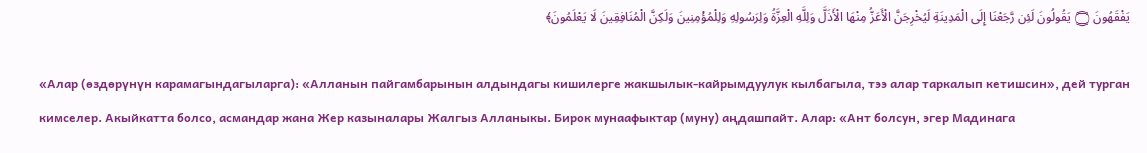يَفْقَهُونَ ۝ يَقُولُونَ لَئِن رَّجَعْنَا إِلَى الْمَدِينَةِ لَيُخْرِجَنَّ الْأَعَزُّ مِنْهَا الْأَذَلَّ وَلِلَّهِ الْعِزَّةُ وَلِرَسُولِهِ وَلِلْمُؤْمِنِينَ وَلَكِنَّ الْمُنَافِقِينَ لَا يَعْلَمُونَ﴾

«Алар (өздөрүнүн карамагындагыларга): «Алланын пайгамбарынын алдындагы кишилерге жакшылык-кайрымдуулук кылбагыла, тээ алар таркалып кетишсин», дей турган кимселер. Акыйкатта болсо, асмандар жана Жер казыналары Жалгыз Алланыкы. Бирок мунаафыктар (муну) аңдашпайт. Алар: «Ант болсун, эгер Мадинага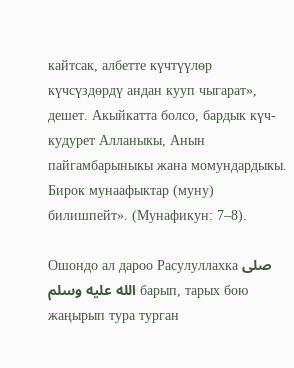кайтсак, албетте күчтүүлөр күчсүздөрдү андан кууп чыгарат», дешет. Акыйкатта болсо, бардык күч-кудурет Алланыкы, Анын пайгамбарыныкы жана момундардыкы. Бирок мунаафыктар (муну) билишпейт». (Мунафикун: 7–8).

Ошондо ал дароо Расулуллахка صلى الله عليه وسلم барып, тарых бою жаңырып тура турган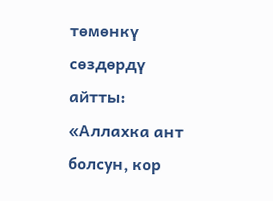төмөнкү сөздөрдү айтты: «Аллахка ант болсун, кор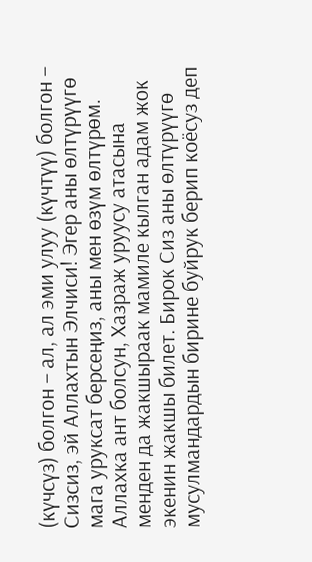(күчсүз) болгон – ал, ал эми улуу (күчтүү) болгон – Сизсиз, эй Аллахтын Элчиси! Эгер аны өлтүрүүгө мага уруксат берсеңиз, аны мен өзүм өлтүрөм. Аллахка ант болсун, Хазраж уруусу атасына менден да жакшыраак мамиле кылган адам жок экенин жакшы билет. Бирок Сиз аны өлтүрүүгө мусулмандардын бирине буйрук берип коёсуз деп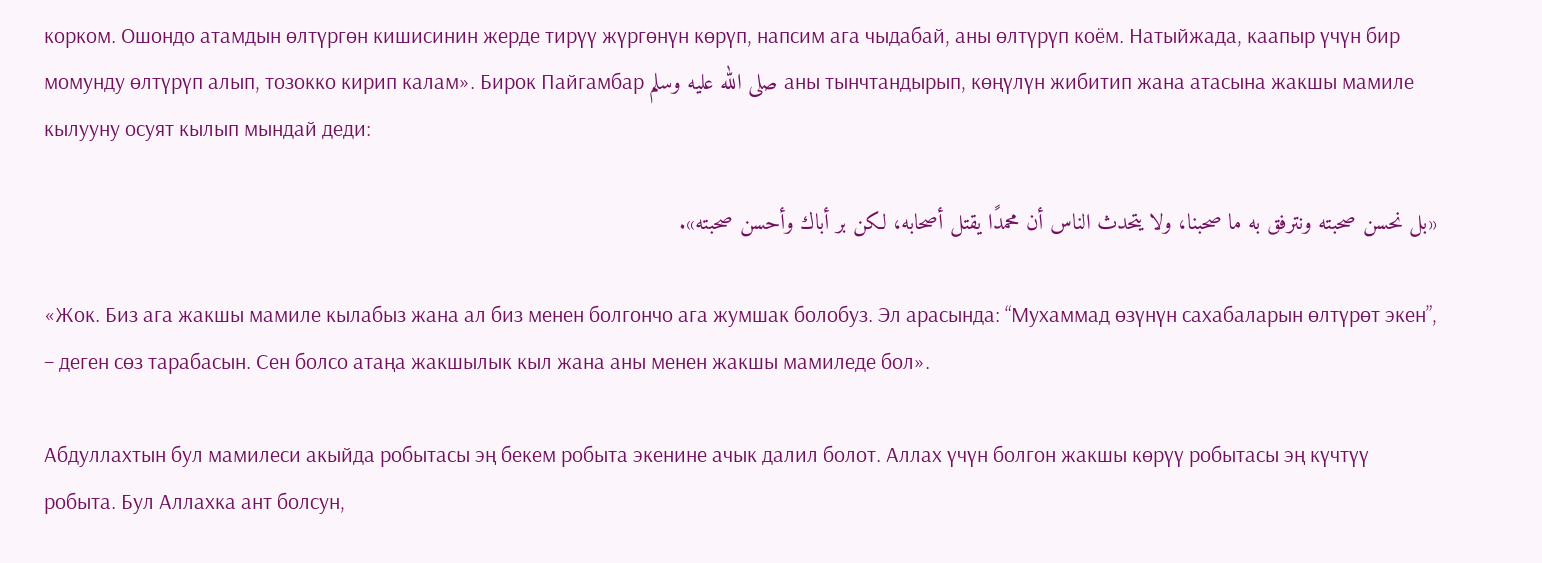корком. Ошондо атамдын өлтүргөн кишисинин жерде тирүү жүргөнүн көрүп, напсим ага чыдабай, аны өлтүрүп коём. Натыйжада, каапыр үчүн бир момунду өлтүрүп алып, тозокко кирип калам». Бирок Пайгамбар صلى الله عليه وسلم аны тынчтандырып, көңүлүн жибитип жана атасына жакшы мамиле кылууну осуят кылып мындай деди:

«بل نحسن صحبته ونترفق به ما صحبنا، ولا يتحدث الناس أن محمدًا يقتل أصحابه، لكن بر أباك وأحسن صحبته».

«Жок. Биз ага жакшы мамиле кылабыз жана ал биз менен болгончо ага жумшак болобуз. Эл арасында: “Мухаммад өзүнүн сахабаларын өлтүрөт экен”, – деген сөз тарабасын. Сен болсо атаңа жакшылык кыл жана аны менен жакшы мамиледе бол».

Абдуллахтын бул мамилеси акыйда робытасы эң бекем робыта экенине ачык далил болот. Аллах үчүн болгон жакшы көрүү робытасы эң күчтүү робыта. Бул Аллахка ант болсун,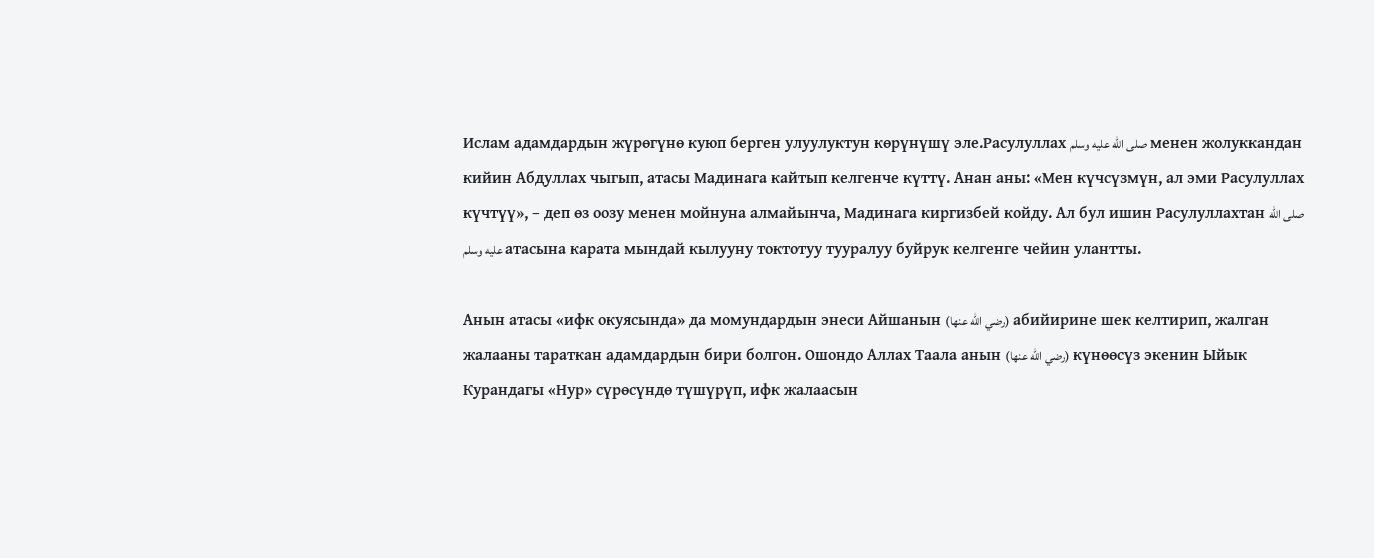Ислам адамдардын жүрөгүнө куюп берген улуулуктун көрүнүшү эле.Расулуллах صلى الله عليه وسلم менен жолуккандан кийин Абдуллах чыгып, атасы Мадинага кайтып келгенче күттү. Анан аны: «Мен күчсүзмүн, ал эми Расулуллах күчтүү», – деп өз оозу менен мойнуна алмайынча, Мадинага киргизбей койду. Ал бул ишин Расулуллахтан صلى الله عليه وسلم атасына карата мындай кылууну токтотуу тууралуу буйрук келгенге чейин улантты.

Анын атасы «ифк окуясында» да момундардын энеси Айшанын (رضي الله عنها) абийирине шек келтирип, жалган жалааны тараткан адамдардын бири болгон. Ошондо Аллах Таала анын (رضي الله عنها) күнөөсүз экенин Ыйык Курандагы «Нур» сүрөсүндө түшүрүп, ифк жалаасын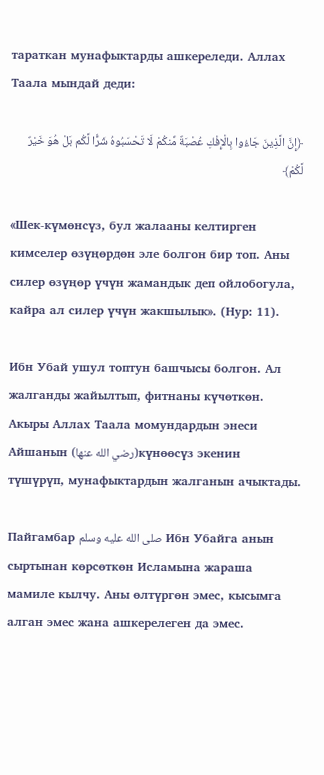тараткан мунафыктарды ашкереледи. Аллах Таала мындай деди:

﴿إِنَّ الَّذِينَ جَاءُوا بِالْإِفْكِ عُصْبَةٌ مِّنكُمْ لَا تَحْسَبُوهُ شَرًّا لَّكُم بَلْ هُوَ خَيْرٌ لَّكُمْ﴾

«Шек-күмөнсүз, бул жалааны келтирген кимселер өзүңөрдөн эле болгон бир топ. Аны силер өзүңөр үчүн жамандык деп ойлобогула, кайра ал силер үчүн жакшылык». (Нур: 11).

Ибн Убай ушул топтун башчысы болгон. Ал жалганды жайылтып, фитнаны күчөткөн. Акыры Аллах Таала момундардын энеси Айшанын (رضي الله عنها)күнөөсүз экенин түшүрүп, мунафыктардын жалганын ачыктады.

Пайгамбар صلى الله عليه وسلم Ибн Убайга анын сыртынан көрсөткөн Исламына жараша мамиле кылчу. Аны өлтүргөн эмес, кысымга алган эмес жана ашкерелеген да эмес.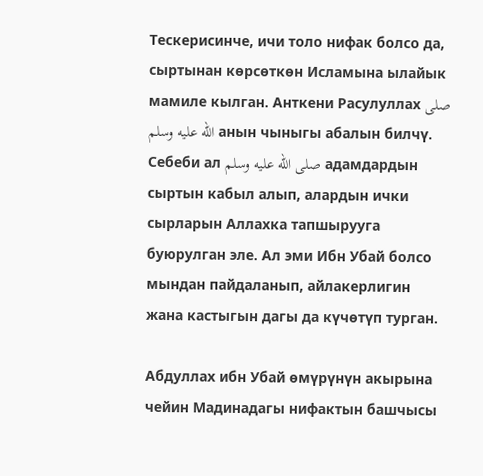Тескерисинче, ичи толо нифак болсо да, сыртынан көрсөткөн Исламына ылайык мамиле кылган. Анткени Расулуллах صلى الله عليه وسلم анын чыныгы абалын билчү. Себеби ал صلى الله عليه وسلم адамдардын сыртын кабыл алып, алардын ички сырларын Аллахка тапшырууга буюрулган эле. Ал эми Ибн Убай болсо мындан пайдаланып, айлакерлигин жана кастыгын дагы да күчөтүп турган.

Абдуллах ибн Убай өмүрүнүн акырына чейин Мадинадагы нифактын башчысы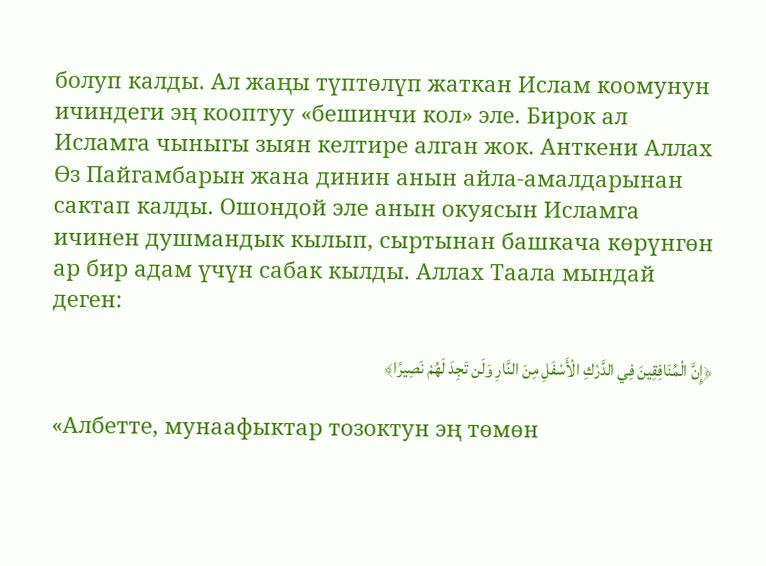болуп калды. Ал жаңы түптөлүп жаткан Ислам коомунун ичиндеги эң кооптуу «бешинчи кол» эле. Бирок ал Исламга чыныгы зыян келтире алган жок. Анткени Аллах Өз Пайгамбарын жана динин анын айла-амалдарынан сактап калды. Ошондой эле анын окуясын Исламга ичинен душмандык кылып, сыртынан башкача көрүнгөн ар бир адам үчүн сабак кылды. Аллах Таала мындай деген:

﴿إِنَّ الْمُنَافِقِينَ فِي الدَّرْكِ الْأَسْفَلِ مِنَ النَّارِ وَلَن تَجِدَ لَهُمْ نَصِيرًا﴾

«Албетте, мунаафыктар тозоктун эң төмөн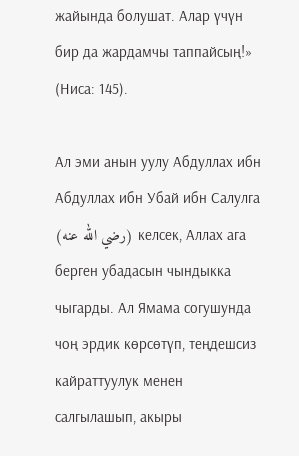жайында болушат. Алар үчүн бир да жардамчы таппайсың!» (Ниса: 145).

Ал эми анын уулу Абдуллах ибн Абдуллах ибн Убай ибн Салулга (رضي الله عنه) келсек, Аллах ага берген убадасын чындыкка чыгарды. Ал Ямама согушунда чоң эрдик көрсөтүп, теңдешсиз кайраттуулук менен салгылашып, акыры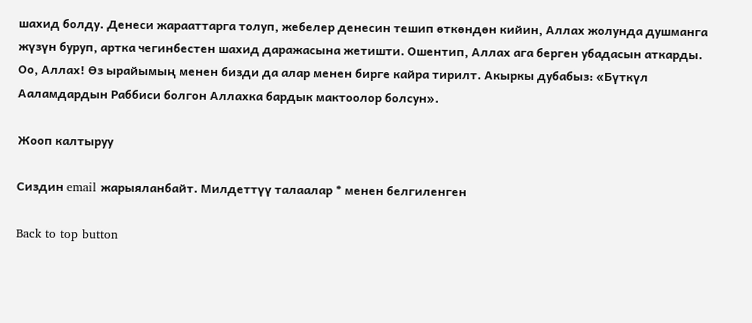шахид болду. Денеси жарааттарга толуп, жебелер денесин тешип өткөндөн кийин, Аллах жолунда душманга жүзүн буруп, артка чегинбестен шахид даражасына жетишти. Ошентип, Аллах ага берген убадасын аткарды. Оо, Аллах! Өз ырайымың менен бизди да алар менен бирге кайра тирилт. Акыркы дубабыз: «Бүткүл Ааламдардын Раббиси болгон Аллахка бардык мактоолор болсун».

Жооп калтыруу

Сиздин email жарыяланбайт. Милдеттүү талаалар * менен белгиленген

Back to top button